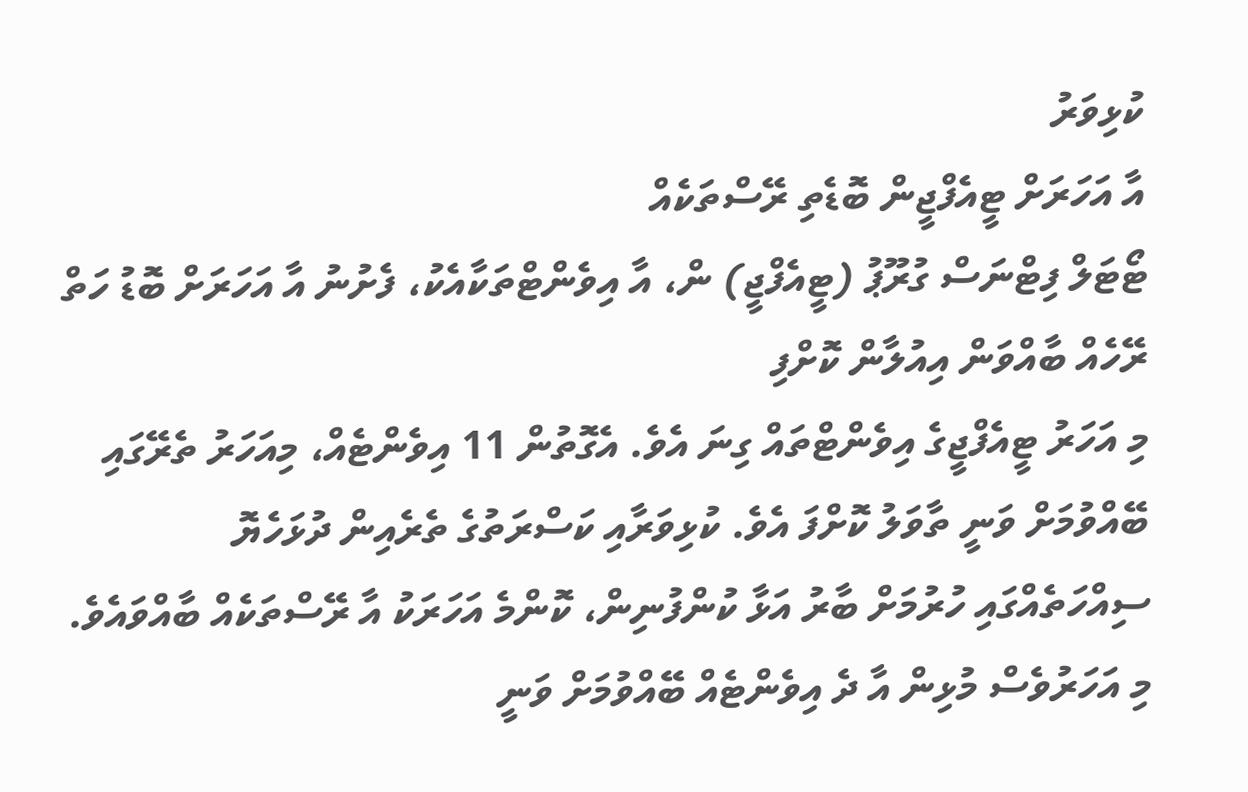ކުޅިވަރު
އާ އަހަރަށް ޓީއެފްޖީން ބޮޑެތި ރޭސްތަކެއް
ޓޯޓަލް ފިޓްނަސް ގުރޫޕު (ޓީއެފްޖީ) ން، އާ އިވެންޓްތަކާއެކު، ފެށުނު އާ އަހަރަށް ބޮޑު ހަތް ރޭހެއް ބާއްވަން އިއުލާން ކޮށްފި
މި އަހަރު ޓީއެފްޖީގެ އިވެންޓްތައް ގިނަ އެވެ. އެގޮތުން 11 އިވެންޓެއް، މިއަހަރު ތެރޭގައި ބޭއްވުމަށް ވަނީ ތާވަލު ކޮށްފަ އެވެ. ކުޅިވަރާއި ކަސްރަތުގެ ތެރެއިން ދުޅަހެޔޮ ސިއްހަތެއްގައި ހުރުމަށް ބާރު އަޅާ ކުންފުނިން، ކޮންމެ އަހަރަކު އާ ރޭސްތަކެއް ބާއްވައެވެ. މި އަހަރުވެސް މުޅިން އާ ދެ އިވެންޓެއް ބޭއްވުމަށް ވަނީ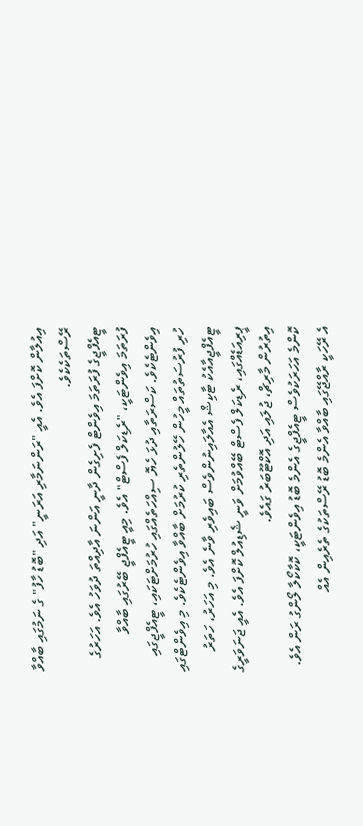އިއުލާން ކޮށްފަ އެވެ. އެއީ "ރަންނަމާރި އަރަނީ" އަދި "ބޮޑު ހާފު" ގެ ނަމުގައި ބާއްވާ ރޭސްތަކެކެވެ.
ޓީއެފްޖީގެ ފުރަތަމަ އިވެންޓް ފެށިގެން ދާނީ އަންނަ އާދިއްތަ ދުވަހު އެވެ. އަހަރުގެ ފުރަތަމަ އިވެންޓަކީ، "ރެޑިކަލް ފެސްޓް" އެވެ. މިއީ ޓީއެފްޖީ ބޭރުގައި ބާއްވާ އިވެންޓެކެވެ. ކަސްރަތާއި ދުޅަ ހެޔޮ ސިއްހަތެއްގައި ހުރުމަށްޓަކައި، ޓީއެފްޖީގައި ހުރި ފުރުސަތުތައް މީހުން ހޭލުންތެރި ކުރުމަށް ބާއްވާ އިވެންޓެކެވެ. މި އިވެންޓްގައި ޓީއެފްޖީއާއެކު ޓާކިޝް އެއާލައިނުންވެސް ބައިވެރި ވާނެ އެވެ. މި އަހަރު، ހަތަރު ޕީރިއަޑެއްގައި، ރެޑިކަލް ފެސްޓް ބޭއްވުމަށް ވަނީ ޝެޑިއުލް ކޮށްފަ އެވެ. އެއީ ޖަނަވަރީގެ އިތުރުން މާރިޗް، ޖުލައި އަދި އޮކްޓޫބަރު ގައެވެ.
ކޮންމެ އަހަރަކުވެސް ޓީއެފްޖީގެ އެންމެ ބޮޑު އިވެންޓަކީ، ކޮކާކޯލާ ލޯންގު ރަން އެވެ. އެ ރޭހަކީ ރާއްޖޭގައި ބާއްވާ އެންމެ ބޮޑު ރޭސްތަކުގެ ތެރެއިން އެއް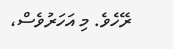ރޭހެވެ. މި އަހަރުވެސް،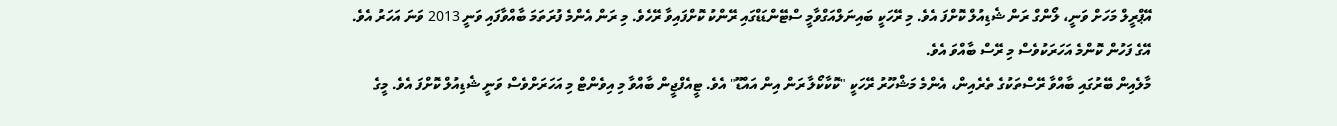އޭޕްރީލް މަހަށް ވަނީ، ލޯންގް ރަން ޝެޑިއުލް ކޮށްފަ އެވެ. މި ރޭހަކީ ބައިނަލްއަގްވާމީ ސްޓޭންޑަޑްގައި ރޭންކު ކޮށްފައިވާ ރޭހެވެ. މި ރަން އެންމެ ފުރަތަމަ ބާއްވާފައި ވަނީ 2013 ވަނަ އަހަރު އެވެ. އޭގެ ފަހުން ކޮންމެ އަހަރަކުވެސް މި ރޭސް ބާއްވަ އެވެ.
މާލެއިން ބޭރުގައި ބާއްވާ ރޭސްތަކުގެ ތެރެއިން، އެންމެ މަޝްހޫރު ރޭހަކީ "ކޮކާކޯލާ ރަން އިން އައްޑޫ" އެވެ. ޓީއެފްޖީން ބާއްވާ މި އިވެންޓް މި އަހަރަށްވެސް ވަނީ ޝެޑިއުލް ކޮށްފަ އެވެ. މީގެ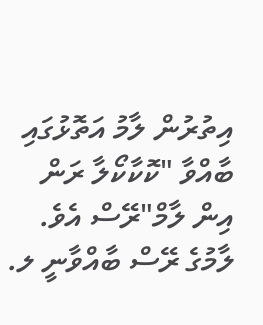އިތުރުން ލާމު އަތޮޅުގައި ބާއްވާ "ކޮކާކޯލާ ރަން އިން ލާމް"ރޭސް އެވެ. ލާމުގެ ރޭސް ބާއްވާނީ ލ.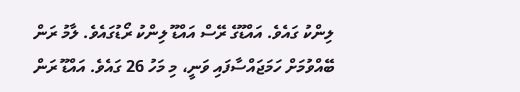ލިންކު ގައެވެ. އައްޑޫގެ ރޭސް އައްޑޫ ލިންކު ރޯޑުގައެވެ. ލާމު ރަން ބޭއްވުމަށް ހަމަޖައްސާފައި ވަނީ، މި މަހު 26 ގައެވެ. އައްޑޫ ރަން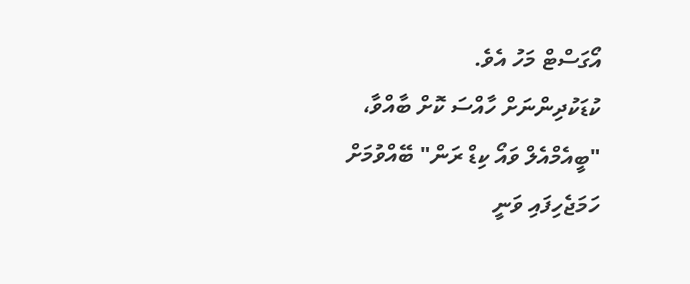އޯގަސްޓް މަހު އެވެ.
ކުޑަކުދިންނަށް ހާއްސަ ކޮށް ބާއްވާ، "ބީއެމްއެލް ވައޯ ކިޑް ރަން" ބޭއްވުމަށް ހަމަޖެހިފައި ވަނީ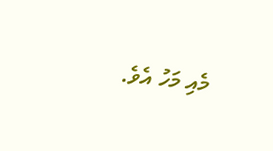މެއި މަހު އެވެ.